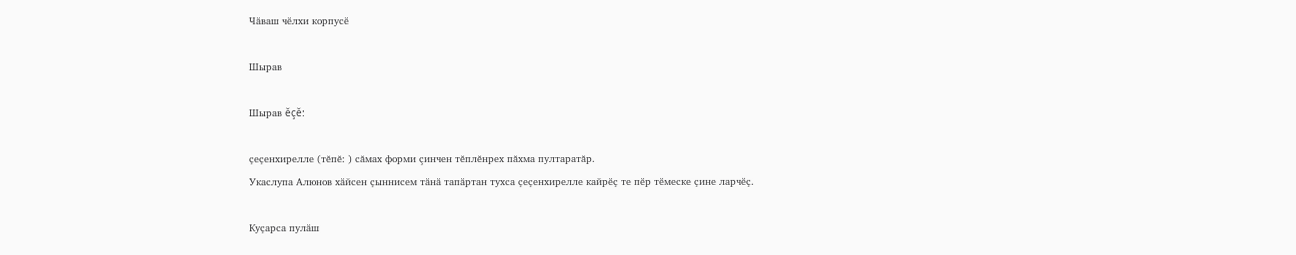Чӑваш чӗлхи корпусӗ

Шырав

Шырав ĕçĕ:

ҫеҫенхирелле (тĕпĕ: ) сăмах форми çинчен тĕплĕнрех пăхма пултаратăр.
Укаслупа Алюнов хӑйсен ҫыннисем тӑнӑ тапӑртан тухса ҫеҫенхирелле кайрӗҫ те пӗр тӗмеске ҫине ларчӗҫ.

Куҫарса пулӑш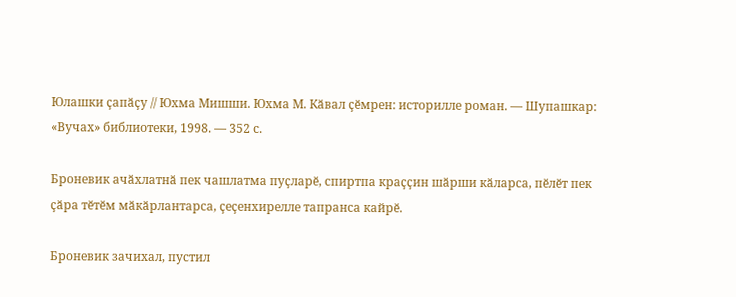Юлашки ҫапӑҫу // Юхма Мишши. Юхма М. Кӑвал ҫӗмрен: историлле роман. — Шупашкар: «Вучах» библиотеки, 1998. — 352 с.

Броневик ачӑхлатнӑ пек чашлатма пуҫларӗ, спиртпа краҫҫин шӑрши кӑларса, пӗлӗт пек ҫӑра тӗтӗм мӑкӑрлантарса, ҫеҫенхирелле тапранса кайрӗ.

Броневик зачихал, пустил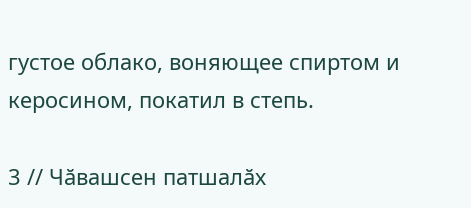густое облако, воняющее спиртом и керосином, покатил в степь.

3 // Чӑвашсен патшалӑх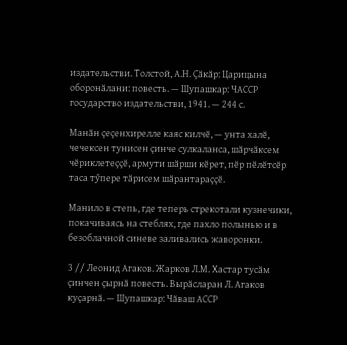издательстви. Толстой, А.Н. Ҫӑкӑр: Царицына оборонӑлани: повесть. — Шупашкар: ЧАССР государство издательстви, 1941. — 244 с.

Манӑн ҫеҫенхирелле каяс килчӗ, — унта халӗ, чечексен тунисен ҫинче сулкаланса, шӑрчӑксем чӗриклетеҫҫӗ, армути шӑрши кӗрет, пӗр пӗлӗтсӗр таса тӳпере тӑрисем шӑрантараҫҫӗ.

Манило в степь, где теперь стрекотали кузнечики, покачиваясь на стеблях, где пахло полынью и в безоблачной синеве заливались жаворонки.

3 // Леонид Агаков. Жарков Л.М. Хастар тусӑм ҫинчен ҫырнӑ повесть. Вырӑсларан Л. Агаков куҫарнӑ. — Шупашкар: Чӑваш АССР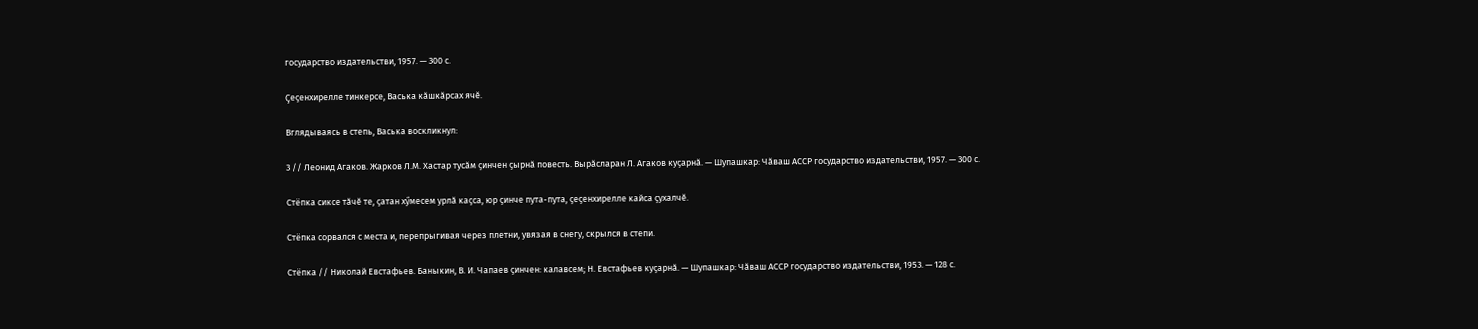государство издательстви, 1957. — 300 с.

Ҫеҫенхирелле тинкерсе, Васька кӑшкӑрсах ячӗ.

Вглядываясь в степь, Васька воскликнул:

3 // Леонид Агаков. Жарков Л.М. Хастар тусӑм ҫинчен ҫырнӑ повесть. Вырӑсларан Л. Агаков куҫарнӑ. — Шупашкар: Чӑваш АССР государство издательстви, 1957. — 300 с.

Стёпка сиксе тӑчӗ те, ҫатан хӳмесем урлӑ каҫса, юр ҫинче пута-пута, ҫеҫенхирелле кайса ҫухалчӗ.

Стёпка сорвался с места и, перепрыгивая через плетни, увязая в снегу, скрылся в степи.

Стёпка // Николай Евстафьев. Баныкин, В. И. Чапаев ҫинчен: калавсем; Н. Евстафьев куҫарнӑ. — Шупашкар: Чӑваш АССР государство издательстви, 1953. — 128 с.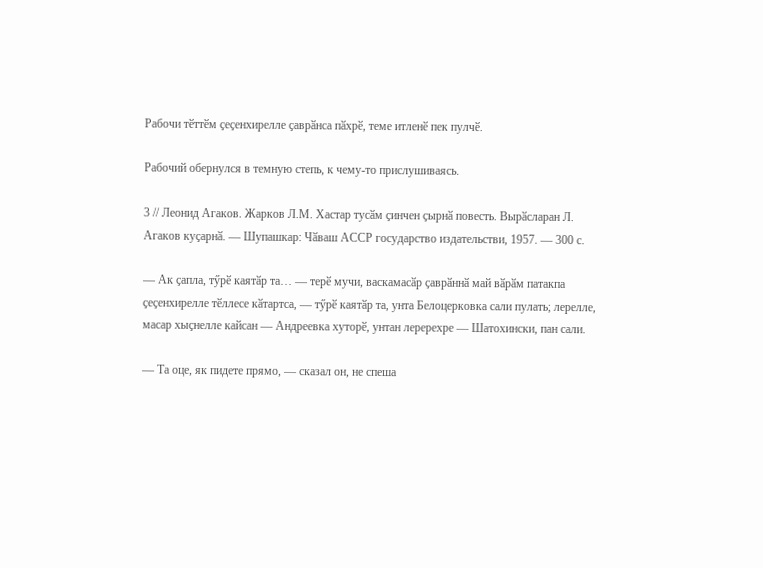Рабочи тӗттӗм ҫеҫенхирелле ҫаврӑнса пӑхрӗ, теме итленӗ пек пулчӗ.

Рабочий обернулся в темную степь, к чему-то прислушиваясь.

3 // Леонид Агаков. Жарков Л.М. Хастар тусӑм ҫинчен ҫырнӑ повесть. Вырӑсларан Л. Агаков куҫарнӑ. — Шупашкар: Чӑваш АССР государство издательстви, 1957. — 300 с.

— Ак ҫапла, тӳрӗ каятӑр та… — терӗ мучи, васкамасӑр ҫаврӑннӑ май вӑрӑм патакпа ҫеҫенхирелле тӗллесе кӑтартса, — тӳрӗ каятӑр та, унта Белоцерковка сали пулать; лерелле, масар хыҫнелле кайсан — Андреевка хуторӗ, унтан леререхре — Шатохински, пан сали.

— Та оце, як пидете прямо, — сказал он, не спеша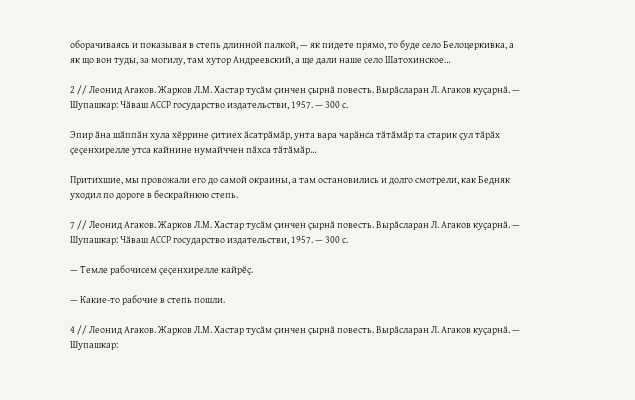оборачиваясь и показывая в степь длинной палкой, — як пидете прямо, то буде село Белоцеркивка, а як що вон туды, за могилу, там хутор Андреевский, а ще дали наше село Шатохинское…

2 // Леонид Агаков. Жарков Л.М. Хастар тусӑм ҫинчен ҫырнӑ повесть. Вырӑсларан Л. Агаков куҫарнӑ. — Шупашкар: Чӑваш АССР государство издательстви, 1957. — 300 с.

Эпир ӑна шӑппӑн хула хӗррине ҫитиех ӑсатрӑмӑр, унта вара чарӑнса тӑтӑмӑр та старик ҫул тӑрӑх ҫеҫенхирелле утса кайнине нумайччен пӑхса тӑтӑмӑр…

Притихшие, мы провожали его до самой окраины, а там остановились и долго смотрели, как Бедняк уходил по дороге в бескрайнюю степь.

7 // Леонид Агаков. Жарков Л.М. Хастар тусӑм ҫинчен ҫырнӑ повесть. Вырӑсларан Л. Агаков куҫарнӑ. — Шупашкар: Чӑваш АССР государство издательстви, 1957. — 300 с.

— Темле рабочисем ҫеҫенхирелле кайрӗҫ.

— Какие-то рабочие в степь пошли.

4 // Леонид Агаков. Жарков Л.М. Хастар тусӑм ҫинчен ҫырнӑ повесть. Вырӑсларан Л. Агаков куҫарнӑ. — Шупашкар: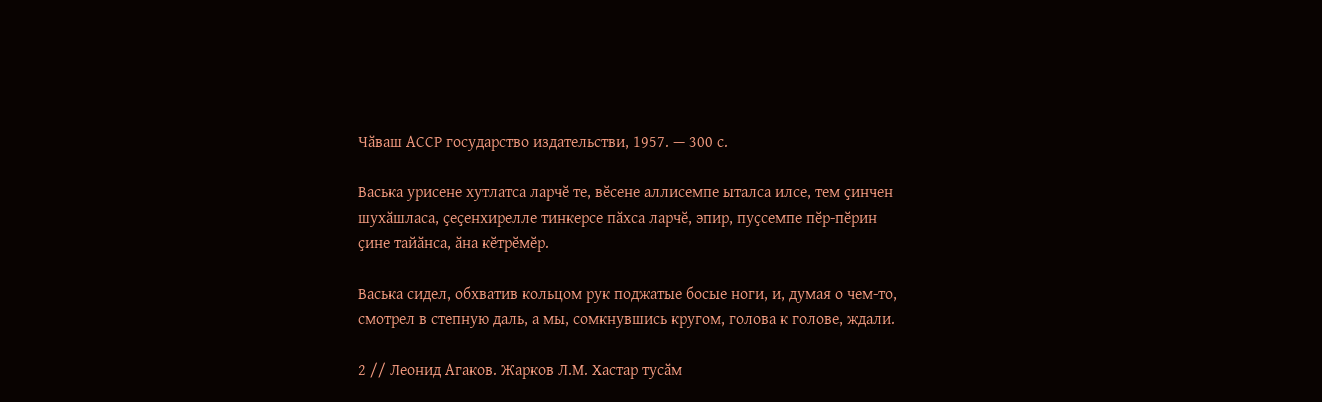Чӑваш АССР государство издательстви, 1957. — 300 с.

Васька урисене хутлатса ларчӗ те, вӗсене аллисемпе ыталса илсе, тем ҫинчен шухӑшласа, ҫеҫенхирелле тинкерсе пӑхса ларчӗ, эпир, пуҫсемпе пӗр-пӗрин ҫине тайӑнса, ӑна кӗтрӗмӗр.

Васька сидел, обхватив кольцом рук поджатые босые ноги, и, думая о чем-то, смотрел в степную даль, а мы, сомкнувшись кругом, голова к голове, ждали.

2 // Леонид Агаков. Жарков Л.М. Хастар тусӑм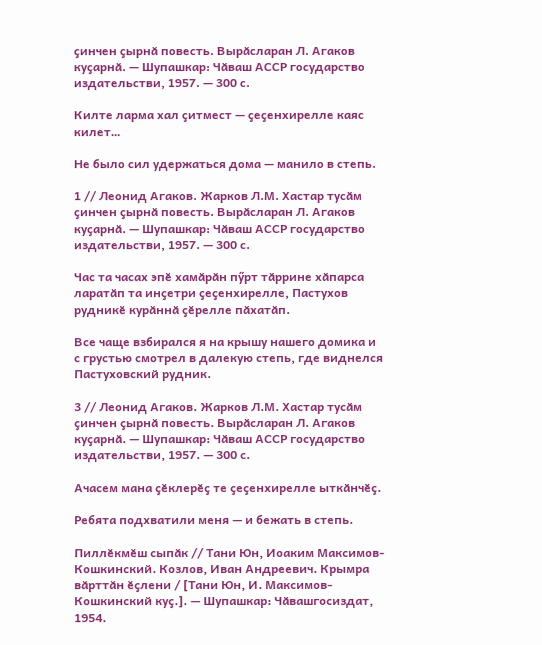ҫинчен ҫырнӑ повесть. Вырӑсларан Л. Агаков куҫарнӑ. — Шупашкар: Чӑваш АССР государство издательстви, 1957. — 300 с.

Килте ларма хал ҫитмест — ҫеҫенхирелле каяс килет…

Не было сил удержаться дома — манило в степь.

1 // Леонид Агаков. Жарков Л.М. Хастар тусӑм ҫинчен ҫырнӑ повесть. Вырӑсларан Л. Агаков куҫарнӑ. — Шупашкар: Чӑваш АССР государство издательстви, 1957. — 300 с.

Час та часах эпӗ хамӑрӑн пӳрт тӑррине хӑпарса ларатӑп та инҫетри ҫеҫенхирелле, Пастухов рудникӗ курӑннӑ ҫӗрелле пӑхатӑп.

Все чаще взбирался я на крышу нашего домика и с грустью смотрел в далекую степь, где виднелся Пастуховский рудник.

3 // Леонид Агаков. Жарков Л.М. Хастар тусӑм ҫинчен ҫырнӑ повесть. Вырӑсларан Л. Агаков куҫарнӑ. — Шупашкар: Чӑваш АССР государство издательстви, 1957. — 300 с.

Ачасем мана ҫӗклерӗҫ те ҫеҫенхирелле ыткӑнчӗҫ.

Ребята подхватили меня — и бежать в степь.

Пиллӗкмӗш сыпӑк // Тани Юн, Иоаким Максимов-Кошкинский. Козлов, Иван Андреевич. Крымра вӑрттӑн ӗҫлени / [Тани Юн, И. Максимов-Кошкинский куҫ.]. — Шупашкар: Чӑвашгосиздат, 1954.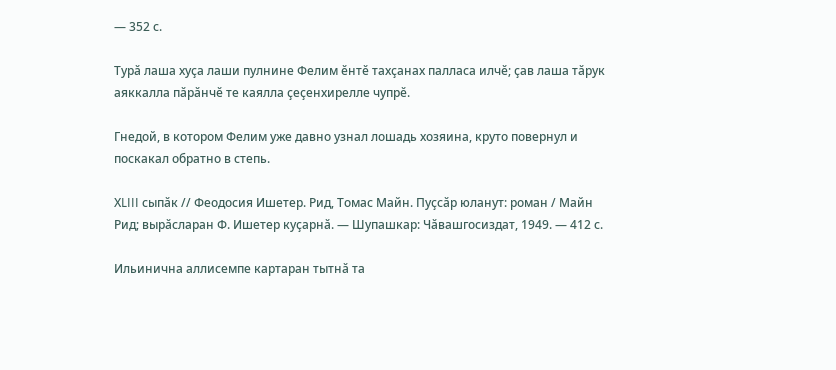— 352 с.

Турӑ лаша хуҫа лаши пулнине Фелим ӗнтӗ тахҫанах палласа илчӗ; ҫав лаша тӑрук аяккалла пӑрӑнчӗ те каялла ҫеҫенхирелле чупрӗ.

Гнедой, в котором Фелим уже давно узнал лошадь хозяина, круто повернул и поскакал обратно в степь.

ХLIII сыпӑк // Феодосия Ишетер. Рид, Томас Майн. Пуҫсӑр юланут: роман / Майн Рид; вырӑсларан Ф. Ишетер куҫарнӑ. — Шупашкар: Чӑвашгосиздат, 1949. — 412 с.

Ильинична аллисемпе картаран тытнӑ та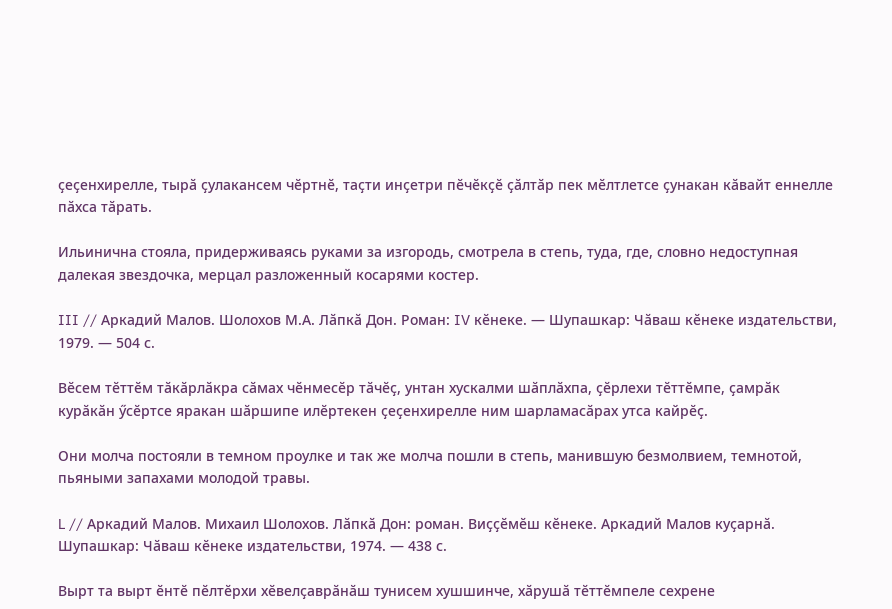ҫеҫенхирелле, тырӑ ҫулакансем чӗртнӗ, таҫти инҫетри пӗчӗкҫӗ ҫӑлтӑр пек мӗлтлетсе ҫунакан кӑвайт еннелле пӑхса тӑрать.

Ильинична стояла, придерживаясь руками за изгородь, смотрела в степь, туда, где, словно недоступная далекая звездочка, мерцал разложенный косарями костер.

III // Аркадий Малов. Шолохов М.А. Лӑпкӑ Дон. Роман: IV кӗнеке. — Шупашкар: Чӑваш кӗнеке издательстви, 1979. — 504 с.

Вӗсем тӗттӗм тӑкӑрлӑкра сӑмах чӗнмесӗр тӑчӗҫ, унтан хускалми шӑплӑхпа, ҫӗрлехи тӗттӗмпе, ҫамрӑк курӑкӑн ӳсӗртсе яракан шӑршипе илӗртекен ҫеҫенхирелле ним шарламасӑрах утса кайрӗҫ.

Они молча постояли в темном проулке и так же молча пошли в степь, манившую безмолвием, темнотой, пьяными запахами молодой травы.

L // Аркадий Малов. Михаил Шолохов. Лӑпкӑ Дон: роман. Виҫҫӗмӗш кӗнеке. Аркадий Малов куҫарнӑ. Шупашкар: Чӑваш кӗнеке издательстви, 1974. — 438 с.

Вырт та вырт ӗнтӗ пӗлтӗрхи хӗвелҫаврӑнӑш тунисем хушшинче, хӑрушӑ тӗттӗмпеле сехрене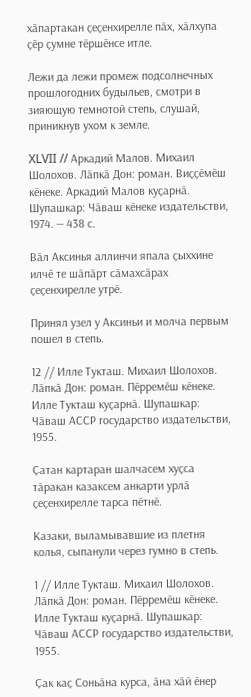хӑпартакан ҫеҫенхирелле пӑх, хӑлхупа ҫӗр ҫумне тӗршӗнсе итле.

Лежи да лежи промеж подсолнечных прошлогодних будыльев, смотри в зияющую темнотой степь, слушай, приникнув ухом к земле.

XLVII // Аркадий Малов. Михаил Шолохов. Лӑпкӑ Дон: роман. Виҫҫӗмӗш кӗнеке. Аркадий Малов куҫарнӑ. Шупашкар: Чӑваш кӗнеке издательстви, 1974. — 438 с.

Вӑл Аксинья аллинчи япала ҫыххине илчӗ те шӑпӑрт сӑмахсӑрах ҫеҫенхирелле утрӗ.

Принял узел у Аксиньи и молча первым пошел в степь.

12 // Илле Тукташ. Михаил Шолохов. Лӑпкӑ Дон: роман. Пӗрремӗш кӗнеке. Илле Тукташ куҫарнӑ. Шупашкар: Чӑваш АССР государство издательстви, 1955.

Ҫатан картаран шалчасем хуҫса тӑракан казаксем анкарти урлӑ ҫеҫенхирелле тарса пӗтнӗ.

Казаки, выламывавшие из плетня колья, сыпанули через гумно в степь.

1 // Илле Тукташ. Михаил Шолохов. Лӑпкӑ Дон: роман. Пӗрремӗш кӗнеке. Илле Тукташ куҫарнӑ. Шупашкар: Чӑваш АССР государство издательстви, 1955.

Ҫак каҫ Соньӑна курса, ӑна хӑй ӗнер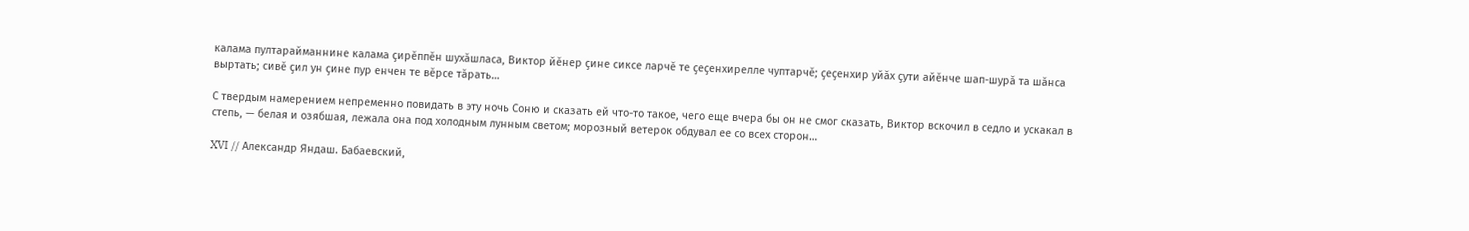калама пултарайманнине калама ҫирӗппӗн шухӑшласа, Виктор йӗнер ҫине сиксе ларчӗ те ҫеҫенхирелле чуптарчӗ; ҫеҫенхир уйӑх ҫути айӗнче шап-шурӑ та шӑнса выртать; сивӗ ҫил ун ҫине пур енчен те вӗрсе тӑрать…

С твердым намерением непременно повидать в эту ночь Соню и сказать ей что-то такое, чего еще вчера бы он не смог сказать, Виктор вскочил в седло и ускакал в степь, — белая и озябшая, лежала она под холодным лунным светом; морозный ветерок обдувал ее со всех сторон…

XVI // Александр Яндаш. Бабаевский,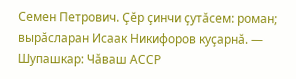Семен Петрович. Ҫӗр ҫинчи ҫутӑсем: роман; вырӑсларан Исаак Никифоров куҫарнӑ. — Шупашкар: Чӑваш АССР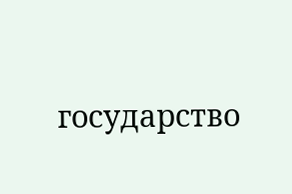государство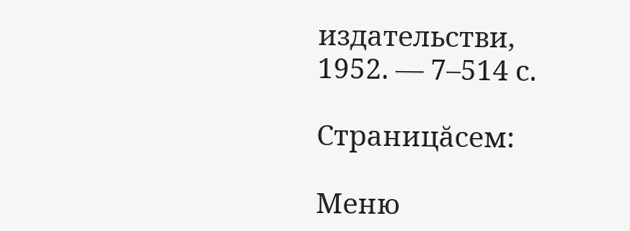издательстви, 1952. — 7–514 с.

Страницăсем:

Меню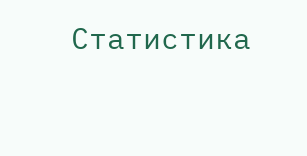Статистика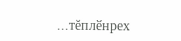...тĕплӗнрех